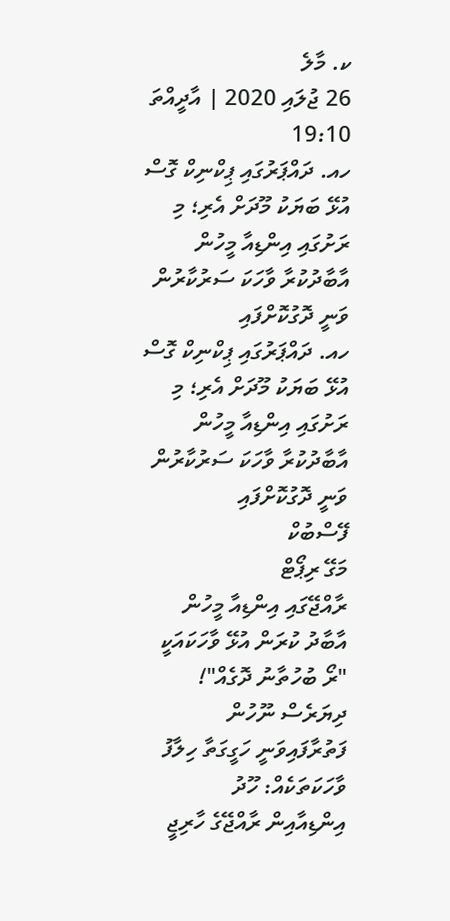ކ. މާލެ
26 ޖުލައި 2020 | އާދީއްތަ 19:10
ހއ. ދައްޕަރުގައި ޕިކްނިކް ގޮސް އުޅޭ ބަޔަކު މޫދަށް އެރި؛ މި ރަށުގައި އިންޑިއާ މީހުން އާބާދުކުރާ ވާހަކަ ސަރުކާރުން ވަނީ ދޮގުކޮށްފައި
ހއ. ދައްޕަރުގައި ޕިކްނިކް ގޮސް އުޅޭ ބަޔަކު މޫދަށް އެރި؛ މި ރަށުގައި އިންޑިއާ މީހުން އާބާދުކުރާ ވާހަކަ ސަރުކާރުން ވަނީ ދޮގުކޮށްފައި
ފޭސްބުކް
މަގޭ ރިޕޯޓް
ރާއްޖޭގައި އިންޑިއާ މީހުން އާބާދު ކުރަން އުޅޭ ވާހަކައަކީ "ރޯ ބުހުތާނު ދޮގެއް"!
ދިޔަރެސް ނޫހުން ފަތުރާފައިވަނީ ހަގީގަތާ ހިލާފު ވާހަކަތަކެއް: ހޫދު
އިންޑިއާއިން ރާއްޖޭގެ ހާރިޖީ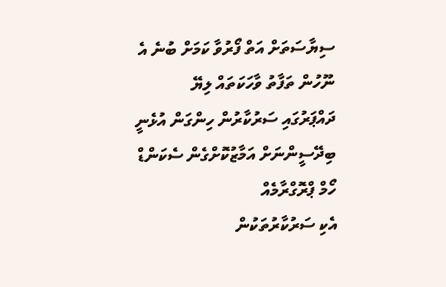ސިޔާސަތަށް އަތް ފޯރުވާ ކަމަށް ބުނެ އެ ނޫހުން ތަފާތު ވާހަކަތައް ލިޔޭ
ދައްޕަރުގައި ސަރުކާރުން ހިންގަން އުޅެނީ ބިދޭސީންނަށް އަމާޒުކޮށްގެން ސެކަންޑް ހޯމް ޕްރޮގްރާމެއް
އެކި ސަރުކާރުތަކުން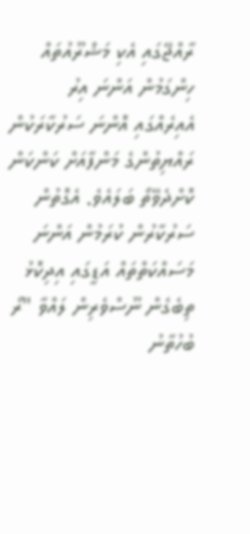ރާއްޖޭގައި އެކި މަޝްރޫއުތައް ހިންގަމުން އަންނަ އިރު އެއިރެއްގައި އޮންނަ ސަރުކާރަކުން ރައްޔިތުންގެ މަންފާއަށް ކަންކަން ކޮށްދެވޭތޯ ބަލައެވެ. އެގޮތުން ސަރުކާރުން ކުރަމުން އަންނަ މަސައްކަތްތައް އަޑީގައި އިދިކޮޅު ތިބެގެން ނޫސްވެރިން ލައްވާ "ރޯ ބުހުތާނު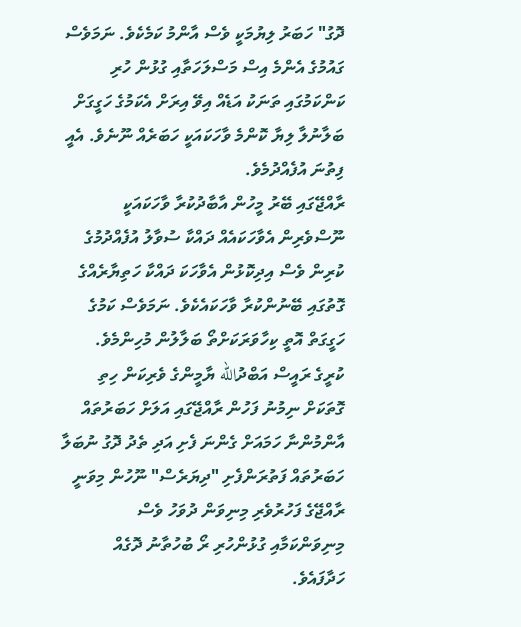ދޮގު" ހަބަރު ލިޔުމަކީ ވެސް އާންމު ކަމެކެވެ. ނަމަވެސް ގައުމުގެ އެންމެ އިސް މަސްލަހަތާއި ގުޅުން ހުރި ކަންކަމުގައި ތަނަކު އަޑެއް އިވޭ އިރަށް އެކަމުގެ ހަގީގަށް ބަލާނުލާ ލިޔާ ކޮންމެ ވާހަކައަކީ ހަބަރެއް ނޫނެވެ. އެއީ ފިތުނަ އުފެއްދުމެވެ.
ރާއްޖޭގައި ބޭރު މީހުން އާބާދުކުރާ ވާހަކައަކީ ނޫސްވެރިން އެވާހަކައެއް ދައްކާ ސުވާލު އުފެއްދުމުގެ ކުރިން ވެސް އިދިކޮޅުން އެވާހަކަ ދައްކާ ހަތިޔާރެއްގެ ގޮތުގައި ބޭނުންކުރާ ވާހަކައެކެވެ. ނަމަވެސް ކަމުގެ ހަގީގަތް އޮތީ ކިހާވަރަކަށްތޯ ބަލާލުން މުހިންމެވެ.
ކުރީގެ ރައީސް އަބްދުالله ޔާމީންގެ ވެރިކަން ހިތި ގޮތަކަށް ނިމުނު ފަހުން ރާއްޖޭގައި އަލަށް ހަބަރުތައް އާންމުންނާ ހަމައަށް ގެންނަ ފެށި އަދި ތެދު ދޮގު ނުބަލާ ހަބަރުތައް ފަތުރަންފެށި "ދިޔަރެސް" ނޫހުން މިވަނީ ރާއްޖޭގެ ފަހުރުވެރި މިނިވަން ދުވަހު ވެސް މިނިވަންކަމާއި ގުޅުންހުރި ރޯ ބުހުތާނު ދޮގެއް ހަދާފައެވެ.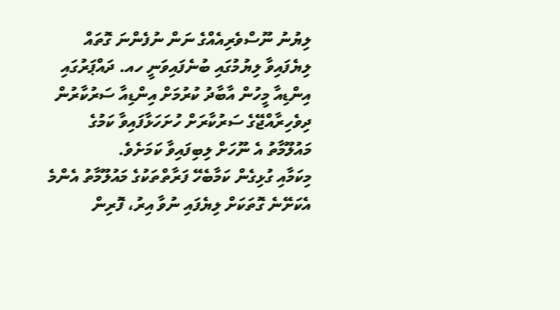ލިޔުނު ނޫސްވެރިއެއްގެ ނަން ނުފެންނަ ގޮތައް ލިޔެފައިވާ ލިޔުމުގައި ބުނެފައިވަނީ ހއ. ދައްޕަރުގައި އިންޑިއާ މީހުން އާބާދު ކުރުމަށް އިންޑިއާ ސަރުކާރުން ދިވެހިރާއްޖޭގެ ސަރުކާރަށް ހުށަހަޅާފައިވާ ކަމުގެ މައުލޫމާތު އެ ނޫހަށް ލިބިފައިވާ ކަމަށެވެ.
މިކަމާއި ގުޅިގެން ކަމާބެހޭ ފަރާތްތަކުގެ މައުލޫމާތު އެންމެ އެކަށޭނެ ގޮތަކަށް ލިޔެފައި ނުވާ އިރު، ފޮރިން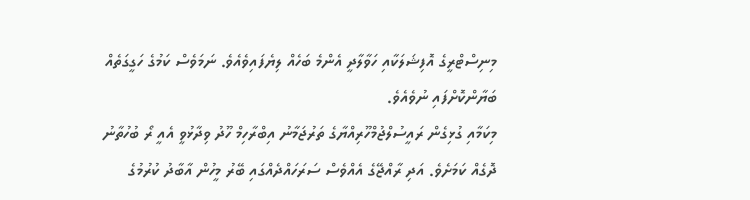މިނިސްޓްރީގެ އޮފިޝަލަކާއި ހަވާލާދީ އެންމެ ބަހެއް ލިޔެފައިވެއެވެ. ނަމަވެސް ކަމުގެ ހަގީގަތެއް ބަޔާންކޮށްފައި ނުވެއެވެ.
މިކަމާއި ގުޅިގެން ރައީސުލްޖުމްހޫރިއްޔާގެ ތަރުޖަމާނު އިބްރާހިމް ހޫދު ވިދާޅުވީ އެއީ ރޯ ބުހުތާނު ދޮގެއް ކަމަށެވެ. އަދި ރާއްޖޭގެ އެއްވެސް ސަރަހައްދެއްގައި ބޭރު މީހުން އާބާދު ކުރުމުގެ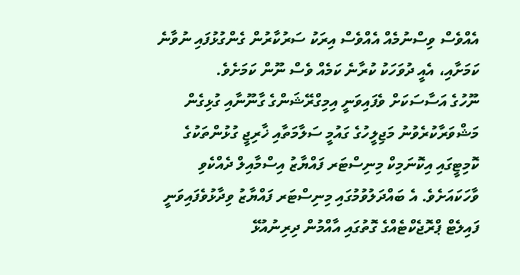އެއްވެސް ވިސްނުމެއް އެއްވެސް އިރަކު ސަރުކާރުން ގެންގުޅުފައި ނުވާނެ ކަމަށާއި، އެއީ ދުވަހަކު ކުރާނެ ކަމެއް ވެސް ނޫން ކަމަށެވެ.
ނޫހުގެ އަސާސަކަށް ވެފައިވަނީ އިމިގްރޭޝަންގެ ގާނޫނާއި ގުޅިގެން މަޝްވަރާކުރެވުނު މަޖިލީހުގެ ގައުމީ ސަލާމަތާއި ޚާރިޖީ ގުޅުންތަކުގެ ކޮމިޓީގައި އިކޮނަމިކް މިނިސްޓަރ ފައްޔާޒު އިސްމާއިލް ދެއްކެވި ވާހަކައަށެވެ. އެ ބައްދަލުވުމުގައި މިނިސްޓަރ ފައްޔާޒު ވިދާޅުވެފައިވަނީ ފައިލެޓް ޕްރޮޖެކްޓެއްގެ ގޮތުގައި އާއްމުން ދިރިނުއުޅޭ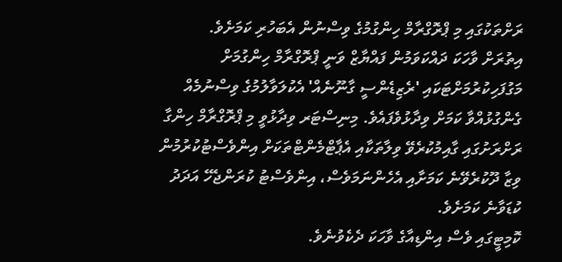ރަށްތަކުގައި މި ޕްރޮގްރާމް ހިންގުމުގެ ވިސްނުން އެބަހުރި ކަމަށެވެ.
އިތުރަށް ވާހަކަ ދައްކަވަމުން ފައްޔާޒް ވަނީ ޕްރޮގްރާމް ހިންގުމަށް މަގުފަހިކުރުމަށްޓަކައި 'ރެޒިޑެންސީ ގާނޫނެއް' އެކުލަވާލުމުގެ ވިސްނުމެއް ގެންގުޅުއްވާ ކަމަށް ވިދާޅުވެފައެވެ. މިނިސްޓަރ ވިދާޅުވީ މި ޕްރޮގްރާމް ހިންގާ ރަށްރަށުގައި ގާއިމުކުރެވޭ ވިލާތަކާއި އެޕާޓްމެންޓްތަކަށް އިންވެސްޓުކުރުމުން ވިޒާ ދޫކުރެވޭނެ ކަމަށާއި އެހެންނަމަވެސް، އިންވެސްޓު ކުރަންޖެހޭ އަދަދު ކުޑަވާނެ ކަމަށެވެ.
ކޮމިޓީގައި ވެސް އިންޑިއާގެ ވާހަކަ ދެކެވުނެވެ.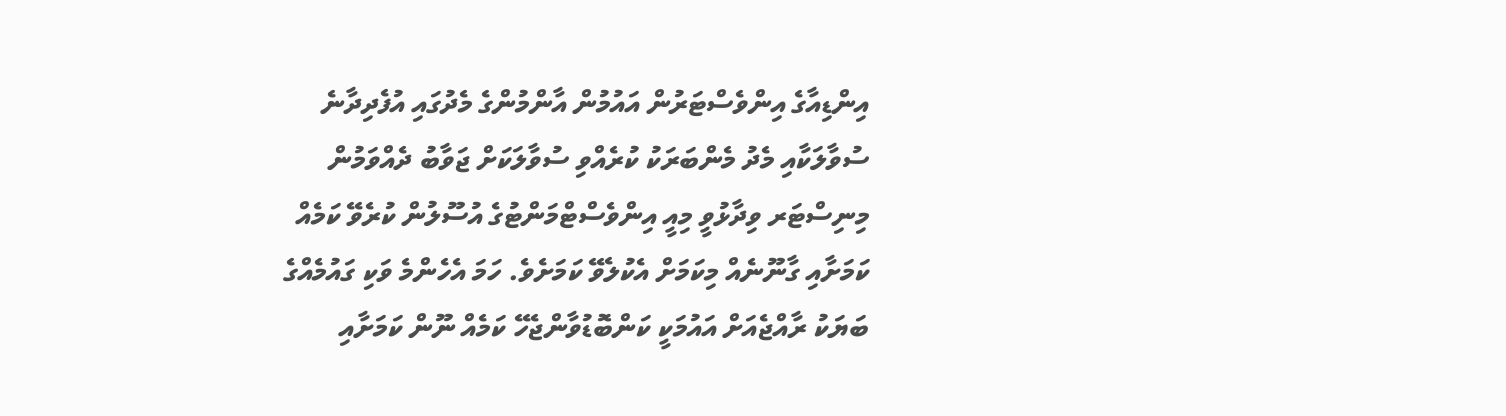އިންޑިއާގެ އިންވެސްޓަރުން އައުމުން އާންމުންގެ މެދުގައި އުފެދިދާނެ ސުވާލަކާއި މެދު މެންބަރަކު ކުރެއްވި ސުވާލަކަށް ޖަވާބު ދެއްވަމުން މިނިސްޓަރ ވިދާޅުވީ މިއީ އިންވެސްޓްމަންޓުގެ އުސޫލުން ކުރެވޭ ކަމެއް ކަމަށާއި ގާނޫނެއް މިކަމަށް އެކުލެވޭ ކަމަށެވެ. ހަމަ އެހެންމެ ވަކި ގައުމެއްގެ ބަޔަކު ރާއްޖެއަށް އައުމަކީ ކަންބޮޑުވާންޖެހޭ ކަމެއް ނޫން ކަމަށާއި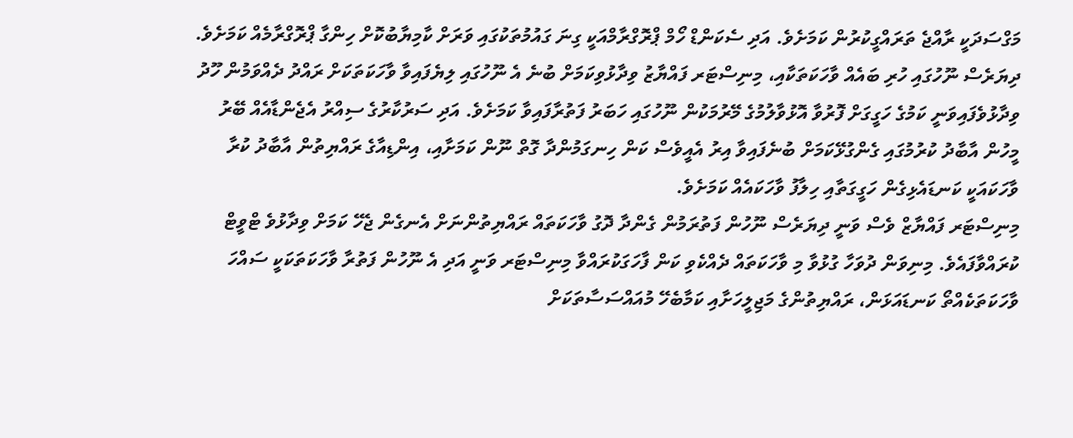މަގްސަދަކީ ރާއްޖެ ތަރައްގީކުރުން ކަމަށެވެ. އަދި ސެކަންޑް ހޯމް ޕްރޮގްރާމްއަކީ ގިނަ ގައުމުތަކުގައި ވަރަށް ކާމިޔާބުކޮށް ހިންގާ ޕްރޮގްރާމެއް ކަމަށެވެ.
ދިޔަރެސް ނޫހުގައި ހުރި ބައެއް ވާހަކަތަކާއި، މިނިސްޓަރ ފައްޔާޒު ވިދާޅުވިކަމަށް ބުނެ އެ ނޫހުގައި ލިޔެފައިވާ ވާހަކަތަކަށް ރައްދު ދެއްވަމުން ހޫދު ވިދާޅުވެފައިވަނީ ކަމުގެ ހަގީގަށް ފޮރުވާ އޮޅުވާލުމުގެ މޭރުމަކުން ނޫހުގައި ހަބަރު ފަތުރާފައިވާ ކަމަށެވެ. އަދި ސަރުކާރުގެ ސިއްރު އެޖެންޑާއެއް ބޭރު މީހުން އާބާދު ކުރުމުގައި ގެންގުޅޭކަމަށް ބުނެފައިވާ އިރު އެއީވެސް ކަން ހިނގަމުންދާ ގޮތް ނޫން ކަމަށާއި، އިންޑިއާގެ ރައްޔިތުން އާބާދު ކުރާ ވާހަކައަކީ ކަނޑައެޅިގެން ހަގީގަތާއި ހިލާފު ވާހަކައެއް ކަމަށެވެ.
މިނިސްޓަރ ފައްޔާޒް ވެސް ވަނީ ދިޔަރެސް ނޫހުން ފަތުރަމުން ގެންދާ ދޮގު ވާހަކަތައް ރައްޔިތުންނަށް އެނގެން ޖެހޭ ކަމަށް ވިދާޅުވެ ޓްވީޓް ކުރައްވާފައެވެ. މިނިވަން ދުވަހާ ގުޅުވާ މި ވާހަކަތައް ދެއްކެވި ކަން ފާހަގަކުރައްވާ މިނިސްޓަރ ވަނީ އަދި އެ ނޫހުން ފަތުރާ ވާހަކަތަކަކީ ސައްހަ ވާހަކަތަކެއްތޯ ކަނޑައަޅަން، ރައްޔިތުންގެ މަޖިލީހަށާއި ކަމާބެހޭ މުއައްސަސާތަކަށް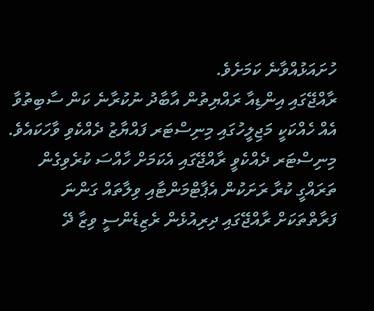ހުށައަޅުއްވާނެ ކަމަށެވެ.
ރާއްޖޭގައި އިންޑިއާ ރައްޔިތުން އާބާދު ނުކުރާނެ ކަން ސާބިތުވާ އެއް ހެއްކަކީ މަޖިލީހުގައި މިނިސްޓަރ ފައްޔާޒު ދެއްކެވި ވާހަކައެވެ. މިނިސްޓަރ ދެއްކެވީ ރާއްޖޭގައި އެކަމަށް ހާއްސަ ކުރެވިގެން ތަރައްގީ ކުރާ ރަށަކުން އެޕާޓްމަންޓާއި ވިލާތައް ގަންނަ ފަރާތްތަކަށް ރާއްޖޭގައި ދިރިއުޅެން ރެޒިޑެންސީ ވިޒާ ދޭ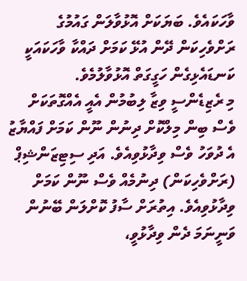ވާހަކައެވެ. ބަޔަކަށް އޮޅުވާލަން ގައުމުގެ ރަށްވެހިކަން ދޭން އުޅޭ ކަމަށް ދައްކާ ވާހަކައަކީ ކަނޑައެޅިގެން ހަގީގަތް އޮޅުވާލުމެވެ.
މި ރެޒިޑެންސީ ވިޒާ ލިބުމުން އެއީ އެއްގޮތަކަށް ވެސް ބިން މިލްކޮށް ދިނުން ނޫން ކަމަށް ފައްޔާޒު އެ ދުވަހު ވެސް ވިދާޅުވިއެވެ. އަދި ސިޓިޒަންޝިޕް (ރަށްވެހިކަން) ދިނުމެއް ވެސް ނޫން ކަމަށް ވިދާޅުވިއެވެ. އިތުރަށް ސާފު ކޮށްލަން ބޭނުން ވަނީނަމަ ދެން ވިދާޅުވީ،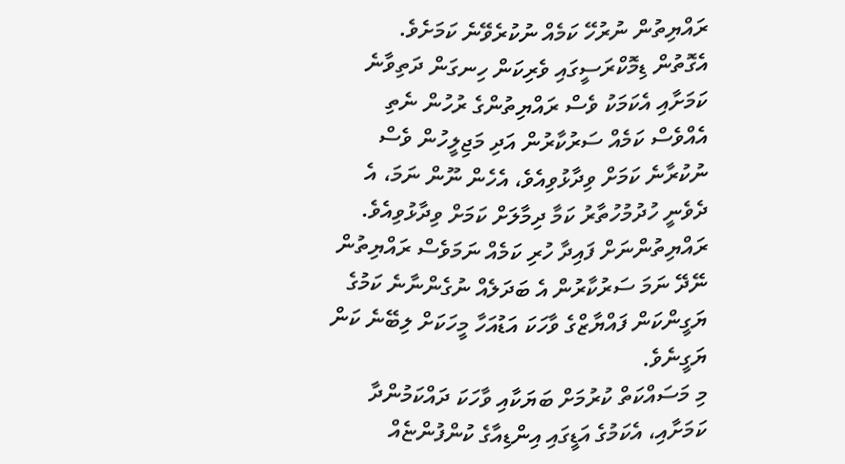ރައްޔިތުން ނުރުހޭ ކަމެއް ނުކުރެވޭނެ ކަމަށެވެ.
އެގޮތުން ޑިމޮކްރަސީގައި ވެރިކަން ހިނގަން ދަތިވާނެ ކަމަށާއި އެކަމަކު ވެސް ރައްޔިތުންގެ ރުހުން ނެތި އެއްވެސް ކަމެއް ސަރުކާރުން އަދި މަޖިލީހުން ވެސް ނުކުރާނެ ކަމަށް ވިދާޅުވިއެވެ، އެހެން ނޫން ނަމަ، އެ ދެވެނީ ހުދުމުހުތާރު ކަމާ ދިމާލަށް ކަމަށް ވިދާޅުވިއެވެ. ރައްޔިތުންނަށް ފައިދާ ހުރި ކަމެއް ނަމަވެސް ރައްޔިތުން ނޭދޭ ނަމަ ސަރުކާރުން އެ ބަދަލެއް ނުގެންނާނެ ކަމުގެ ޔަގީންކަން ފައްޔާޒްގެ ވާހަކަ އަޑުއަހާ މީހަކަށް ލިބޭނެ ކަން ޔަގީނެވެ.
މި މަސައްކަތް ކުރުމަށް ބަޔަކާއި ވާހަކަ ދައްކަމުންދާ ކަމަށާއި، އެކަމުގެ އަޑީގައި އިންޑިއާގެ ކުންފުންޏެއް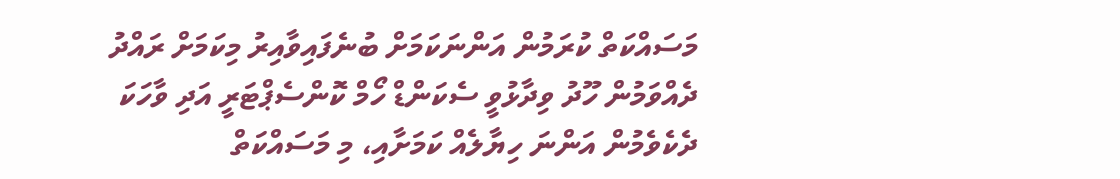މަސައްކަތް ކުރަމުން އަންނަކަމަށް ބުނެފައިވާއިރު މިކަމަށް ރައްދު ދެއްވަމުން ހޫދު ވިދާޅުވީ ސެކަންޑް ހޯމް ކޮންސެޕްޓަރީ އަދި ވާހަކަ ދެކެވެމުން އަންނަ ހިޔާލެއް ކަމަށާއި، މި މަސައްކަތް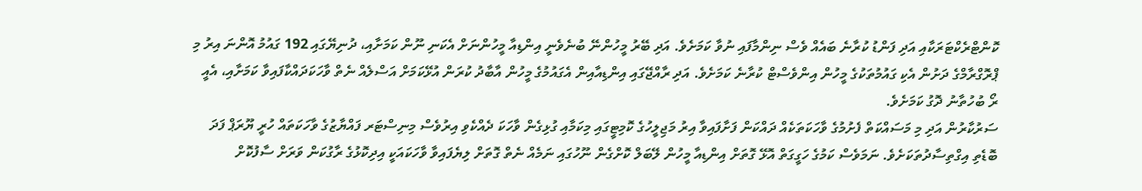ކޮންޓްރެކްޓަރަކާއި އަދި ފަންޑު ކުރާނެ ބައެއް ވެސް ނިންމާފައި ނުވާ ކަމަށެވެ. އަދި ބޭރު މީހުންނޭ ބުނެވެނީ އިންޑިއާ މީހުންނަށް އެކަނި ނޫން ކަމަށާއި، ދުނިޔޭގައި 192 ގައުމު އޮންނަ އިރު މި ޕްރޮގްރާމްގެ ދަށުން އެކި ގައުމުތަކުގެ މީހުން އިންވެސްޓް ކުރާނެ ކަމަށެވެ. އަދި ރާއްޖޭގައި އިންޑިއާއިން އެގައުމުގެ މީހުން އާބާދު ކުރަން އުޅޭކަމަށް އަސްލެއް ނެތް ވާހަކަދައްކާފައިވާ ކަމަށާއި، އެއީ ރޯ ބުހުތާނު ދޮގު ކަމަށެވެ.
ސަރުކާރުން އަދި މި މަސައްކަތް ފެށުމުގެ ވާހަކަތަކެއް ދައްކަން ފަށާފައިވާ އިރު މަޖިލީހުގެ ކޮމިޓީގައި މިކަމާއި ގުޅިގެން ވާހަކަ ދެއްކެވި އިރުވެސް މިނިސްޓަރ ފައްޔާޒުގެ ވާހަކަތައް ހުރީ ޔޫރަޕް ފަދަ ބޮޑެތި އިގްތިސާދުތަކަށެވެ. ނަމަވެސް ކަމުގެ ހަގީގަތް އޮޅޭ ގޮތަށް އިންޑިއާ މީހުން ލޭބަލް ކޮށްގެން ނޫހުގައި ނަމެއް ނެތް ގޮތަށް ލިޔެފައިވާ ވާހަކައަކީ އިދިކޮޅުގެ ރާގުކަން ވަރަށް ސާފުކޮށް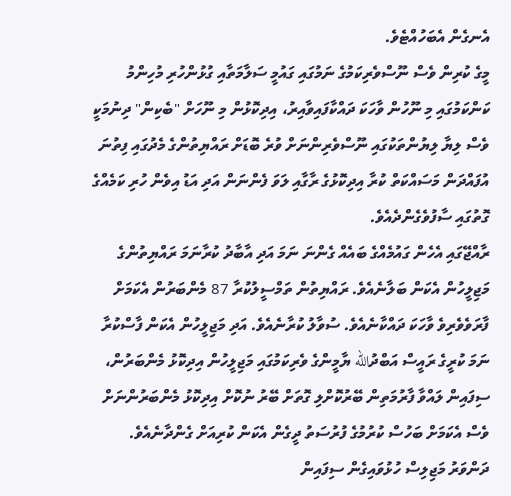އެނގެން އެބަހުއްޓެވެ.
މީގެ ކުރިން ވެސް ނޫސްވެރިކަމުގެ ނަމުގައި ގައުމީ ސަލާމަތާއި ގުޅުންހުރި މުހިންމު ކަންކަމުގައި މި ނޫހުން ވާހަކަ ދައްކާފައިވާއިރު، އިދިކޮޅުން މި ނޫހަށް "ބެކިން" ދިނުމަކީ ވެސް ލިޔާ ލިޔުންތަކުގައި ނޫސްވެރިންނަށް ވުރެ ބޮޑަށް ރައްޔިތުންގެ މެދުގައި ފިތުނަ އުފައްދަން މަސައްކަތް ކުރާ އިދިކޮޅުގެ ރާގާއި ލަވަ ފެންނަން އަދި އަޑު އިވެން ހުރި ކަމެއްގެ ގޮތުގައި ސާފުވެގެންދެއެވެ.
ރާއްޖޭގައި އެހެން ގައުމެއްގެ ބައެއް ގެންނަ ނަމަ އަދި އާބާދު ކުރާނަމަ ރައްޔިތުންގެ މަޖިލީހުން އެކަން ބަލާނެއެވެ. ރައްޔިތުން ތަމްސީލުކުރާ 87 މެންބަރުން އެކަމަށް ފާރަވެވެރިވެ ވާހަކަ ދައްކާނެއެވެ. ސުވާލު ކުރާނެއެވެ. އަދި މަޖިލީހުން އެކަން ފާސްކުރާ ނަމަ ކުރީގެ ރައީސް އަބްދުالله ޔާމީންގެ ވެރިކަމުގައި މަޖިލީހުން އިދިކޮޅު މެންބަރުން، ސިފައިން ލައްވާ ފާރުމަތިން ބޭރުކޮށްލި ގޮތަށް ބޭރު ނުކޮށް އިދިކޮޅު މެންބަރުންނަށް ވެސް އެކަމަށް ބަހުސް ކުރުމުގެ ފުރުސަތު ދީގެން އެކަން ކުރިއަށް ގެންދާނެއެވެ.
ދަންވަރު މަޖިލިސް ހުޅުވައިގެން ސިފައިން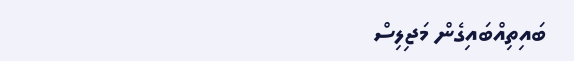ބައިތިއްބައިގެން މަޖިލިސް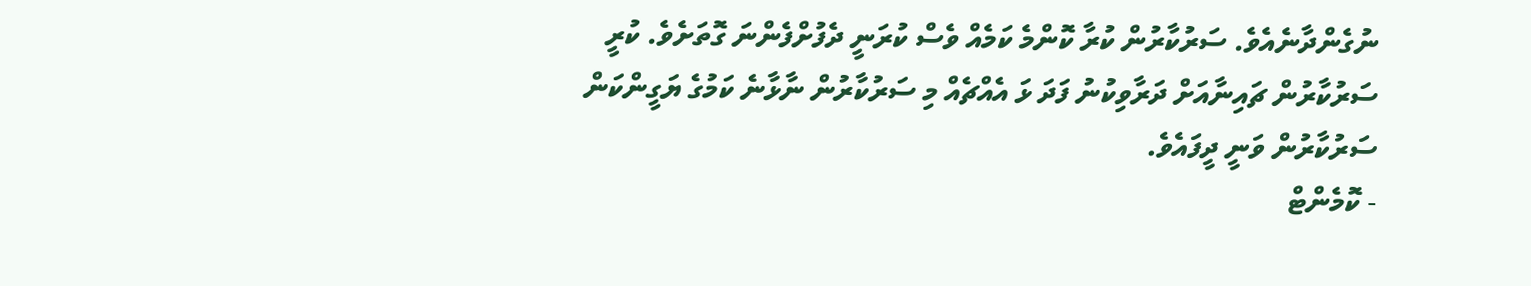ނުގެންދާނެއެވެ. ސަރުކާރުން ކުރާ ކޮންމެ ކަމެއް ވެސް ކުރަނީ ދެފުށްފެންނަ ގޮތަށެވެ. ކުރީ ސަރުކާރުން ޗައިނާއަށް ދަރާވިކުނު ފަދަ ޅަ އެއްޗެއް މި ސަރުކާރުން ނާޅާނެ ކަމުގެ ޔަގީންކަން ސަރުކާރުން ވަނީ ދީފައެވެ.
- ކޮމެންޓް